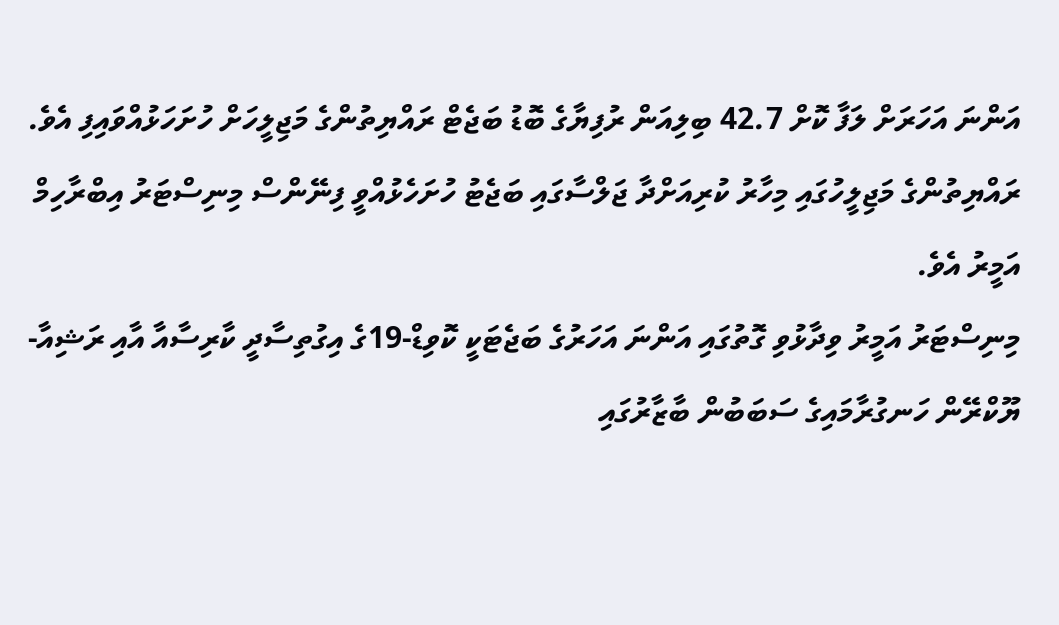އަންނަ އަހަރަށް ލަފާ ކޮށް 42.7 ބިލިއަން ރުފިޔާގެ ބޮޑު ބަޖެޓް ރައްޔިތުންގެ މަޖިލީހަށް ހުށަހަޅުއްވައިފި އެވެ.
ރައްޔިތުންގެ މަޖިލީހުގައި މިހާރު ކުރިއަށްދާ ޖަލްސާގައި ބަޖެޓު ހުށަހެޅުއްވީ ފިނޭންސް މިނިސްޓަރު އިބްރާހިމް އަމީރު އެވެ.
މިނިސްޓަރު އަމީރު ވިދާޅުވި ގޮތުގައި އަންނަ އަހަރުގެ ބަޖެޓަކީ ކޮވިޑް-19ގެ އިގުތިސާދީ ކާރިސާއާ އާއި ރަޝިއާ-ޔޫކްރޭން ހަނގުރާމައިގެ ސަބަބުން ބާޒާރުގައި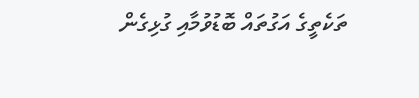ތަކެތީގެ އަގުތައް ބޮޑުވުމާއި ގުޅިގެން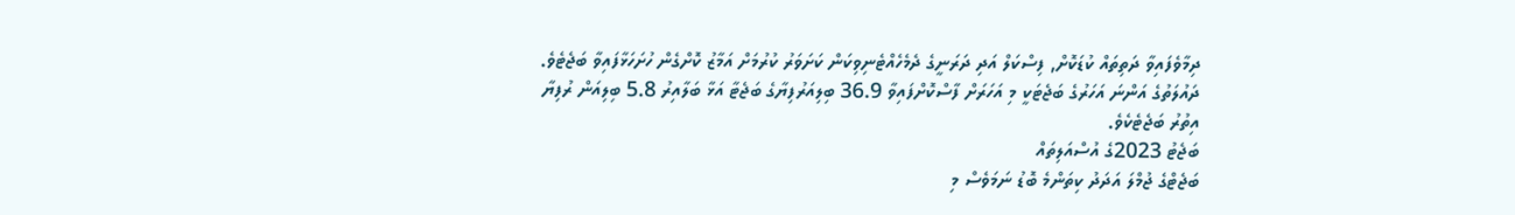ދިމާވެފައިވާ ދަތިތައް ކުޑަކޮށް, ފިސްކަލް އަދި ދަރަނީގެ ދެމެހެއްޓެނިވިކަން ކަށަވަރު ކުރުމަށް އަމާޒު ކޮށްގެން ހުށަހަޅާފައިވާ ބަޖެޓެވެ.
ދައުލަތުގެ އަންނަ އަހަރުގެ ބަޖެޓަކީ މި އަހަރަށް ފާސްކޮށްފައިވާ 36.9 ބިލިއަރުފިޔާގެ ބަޖެޓާ އަޅާ ބަލާއިރު 5.8 ބިލިއަން ރުފިޔާ އިތުރު ބަޖެޓެކެވެ.
ބަޖެޓު 2023ގެ އުސްއަލިތައް
ބަޖެޓްގެ ޖުމްލަ އަދަދު ކިތަންމެ ބޮޑު ނަމަވެސް މި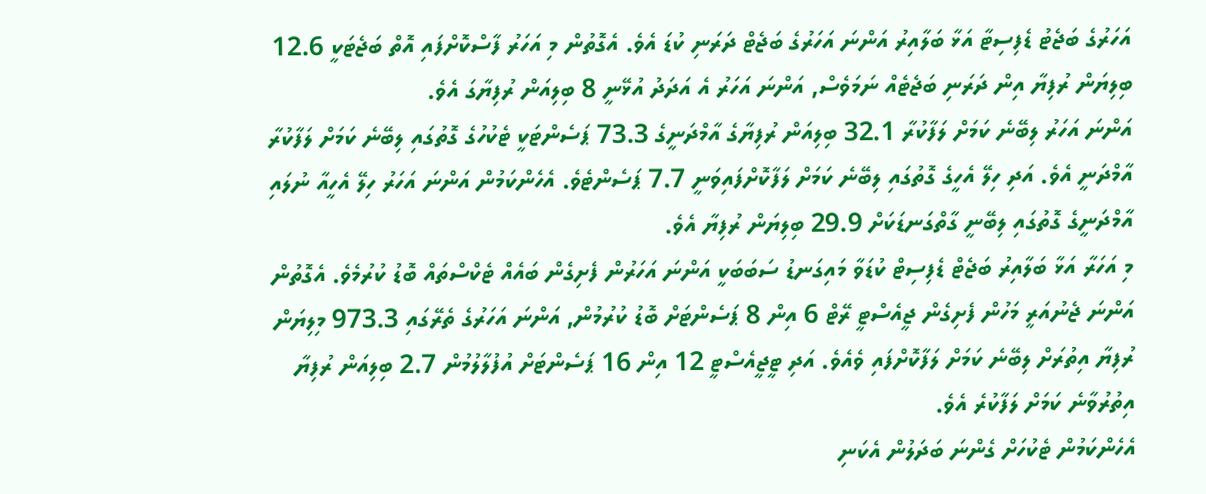އަހަރުގެ ބަޖެޓު ޑެފިސިޓާ އަޅާ ބަލާއިރު އަންނަ އަހަރުގެ ބަޖެޓް ދަރަނި ކުޑަ އެވެ. އެގޮތުން މި އަހަރު ފާސްކޮށްފައި އޮތް ބަޖެޓަކީ 12.6 ބިލިޔަން ރުފިޔާ އިން ދަރަނި ބަޖެޓެއް ނަމަވެސް, އަންނަ އަހަރު އެ އަދަދު އުޅޭނީ 8 ބިލިއަން ރުފިޔާގަ އެވެ.
އަންނަ އަހަރު ލިބޭނެ ކަމަށް ލަފާކުރާ 32.1 ބިލިއަން ރުފިޔާގެ އާމްދަނީގެ 73.3 ޕަސެންޓަކީ ޓެކުހުގެ ގޮތުގައި ލިބޭނެ ކަމަށް ލަފާކުރާ އާމްދަނީ އެވެ. އަދި ހިލޭ އެހީގެ ގޮތުގައި ލިބޭނެ ކަމަށް ލަފާކޮށްފައިވަނީ 7.7 ޕަސެންޓެވެ. އެހެންކަމުން އަންނަ އަހަރު ހިލޭ އެހީއާ ނުލައި އާމްދަނީގެ ގޮތުގައި ލިބޭނީ ގާތްގަނޑަކަށް 29.9 ބިލިޔަން ރުފިޔާ އެވެ.
މި އަހަރާ އަޅާ ބަލާއިރު ބަޖެޓް ޑެފިސިޓް ކުޑަވާ މައިގަނޑު ސަބަބަކީ އަންނަ އަހަރުން ފެށިގެން ބައެއް ޓެކްސްތައް ބޮޑު ކުރުމެވެ. އެގޮތުން އަންނަ ޖެނުއަރީ މަހުން ފެށިގެން ޖީއެސްޓީ ރޭޓް 6 އިން 8 ޕަސެންޓަށް ބޮޑު ކުރުމުން, އަންނަ އަހަރުގެ ތެރޭގައި 973.3 މިލިޔަން ރުފިޔާ އިތުރަށް ލިބޭނެ ކަމަށް ލަފާކޮށްފައި ވެއެވެ. އަދި ޓީޖީއެސްޓީ 12 އިން 16 ޕަސެންޓަށް އުފުލާލުމުން 2.7 ބިލިއަން ރުފިޔާ އިތުރުވާނެ ކަމަށް ލަފާކުރެ އެވެ.
އެހެންކަމުން ޓެކުހަށް ގެންނަ ބަދަލުން އެކަނި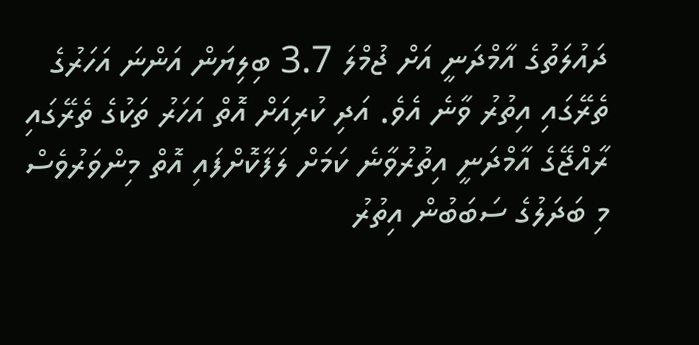ދައުލަތުގެ އާމްދަނީ އަށް ޖުމްލަ 3.7 ބިލިޔަން އަންނަ އަހަރުގެ ތެރޭގައި އިތުރު ވާނެ އެވެ. އަދި ކުރިއަށް އޮތް އަހަރު ތަކުގެ ތެރޭގައި ރާއްޖޭގެ އާމްދަނީ އިތުރުވާނެ ކަމަށް ލަފާކޮށްފައި އޮތް މިންވަރުވެސް މި ބަދަލުގެ ސަބަބުން އިތުރު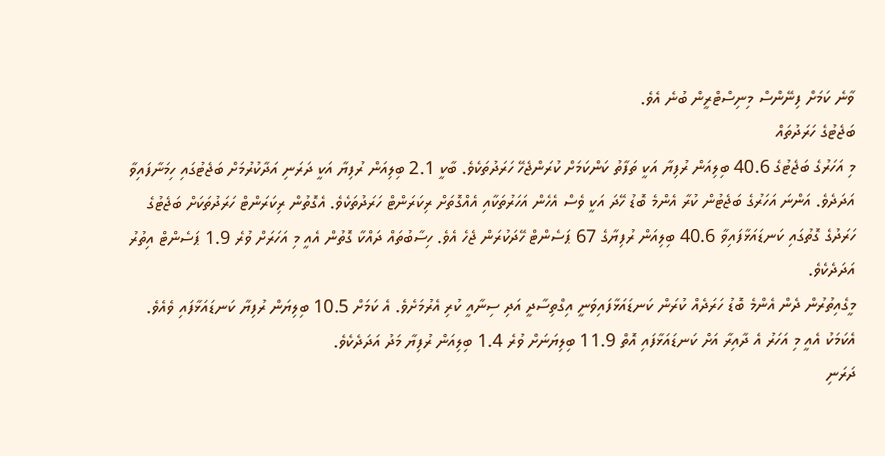ވާނެ ކަމަށް ފިނޭންސް މިނިސްޓްރީން ބުނެ އެވެ.
ބަޖެޓުގެ ހަރަދުތައް
މި އަހަރުގެ ބަޖެޓުގެ 40.6 ބިލިއަން ރުފިޔާ އަކީ ތަފާތު ކަންކަމަށް ކުރަންޖެހޭ ހަރަދުތަކެވެ. ބާކީ 2.1 ބިލިއަން ރުފިޔާ އަކީ ދަރަނި އަދާކުރުމަށް ބަޖެޓުގައި ހިމަނާފައިވާ އަދަދެވެ. އަންނަ އަހަރުގެ ބަޖެޓުން ކުރާ އެންމެ ބޮޑު ހޭދަ އަކީ ވެސް އެހެން އަހަރުތަކާއި އެއްގޮތަށް ރިކަރަންޓް ހަރަދުތަކެވެ. އެގޮތުން ރިކަރަންޓް ހަރަދުތަކަށް ބަޖެޓުގެ ހަރަދުގެ ގޮތުގައި ކަނޑައަޅާފައިވާ 40.6 ބިލިއަން ރުފިޔާގެ 67 ޕަސެންޓް ހޭދަކުރަން ޖެހެ އެވެ. ހިސާބުތައް ދައްކާ ގޮތުން އެއީ މި އަހަރަށް ވުރެ 1.9 ޕަސެންޓް އިތުރު އަދަދެކެވެ.
މީގެއިތުރުން ދެން އެންމެ ބޮޑު ހަރަދެއް ކުރަން ކަނޑައަޅާފައިވަނީ އިގްތިސާދީ އަދި ސިނާއީ ކުރި އެރުމަށެވެ. އެ ކަމަށް 10.5 ބިލިޔަން ރުފިޔާ ކަނޑައަޅާފައި ވެއެވެ. އެކަމަކު އެއީ މި އަހަރު އެ ދާއިރާ އަށް ކަނޑައަޅާފައި އޮތް 11.9 ބިލިޔަނަށް ވުރެ 1.4 ބިލިއަން ރުފިޔާ މަދު އަދަދެކެވެ.
ދަރަނި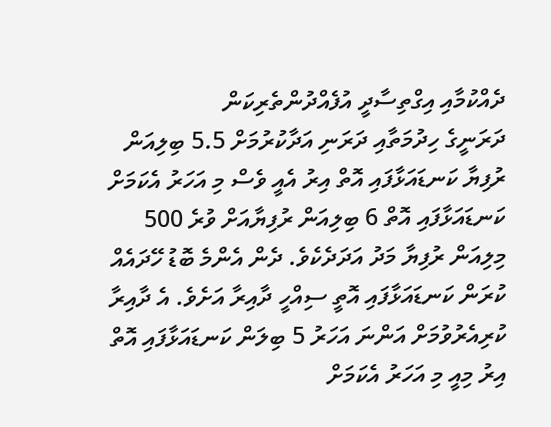ދެއްކުމާއި އިގްތިސާދީ އުފެއްދުންތެރިކަން
ދަރަނީގެ ހިދުމަތާއި ދަރަނި އަދާކުރުމަށް 5.5 ބިލިއަން ރުފިޔާ ކަނޑައަޅާފައި އޮތް އިރު އެއީ ވެސް މި އަހަރު އެކަމަށް ކަނޑައަޅާފައި އޮތް 6 ބިލިއަން ރުފިޔާއަށް ވުރެ 500 މިލިއަން ރުފިޔާ މަދު އަދަދެކެވެ. ދެން އެންމެ ބޮޑު ހޭދައެއް ކުރަން ކަނޑައަޅާފައި އޮތީ ސިއްހީ ދާއިރާ އަށެވެ. އެ ދާއިރާ ކުރިއެރުވުމަށް އަންނަ އަހަރު 5 ބިލަން ކަނޑައަޅާފައި އޮތް އިރު މިއީ މި އަހަރު އެކަމަށް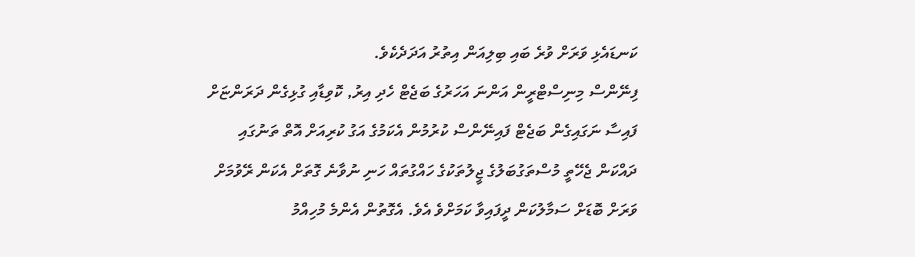ކަނޑައެޅި ވަރަށް ވުރެ ބައި ބިލިއަން އިތުރު އަދަދެކެވެ.
ފިނޭންސް މިނިސްޓްރީން އަންނަ އަހަރުގެ ބަޖެޓް ހެދި އިރު, ކޮވިޑާއި ގުޅިގެން ދަރަންޏަށް ފައިސާ ނަގައިގެން ބަޖެޓް ފައިނޭންސް ކުރުމުން އެކަމުގެ އަގު ކުރިއަށް އޮތް ތަނުގައި ދައްކަން ޖެހޭތީ މުސްތަގުބަލުގެ ޖީލުތަކުގެ ހައްގުތައް ހަނި ނުވާނެ ގޮތަށް އެކަން ރޭވުމަށް ވަރަށް ބޮޑަށް ސަމާލުކަން ދީފައިވާ ކަމަށްވެ އެވެ. އެގޮތުން އެންމެ މުހިއްމު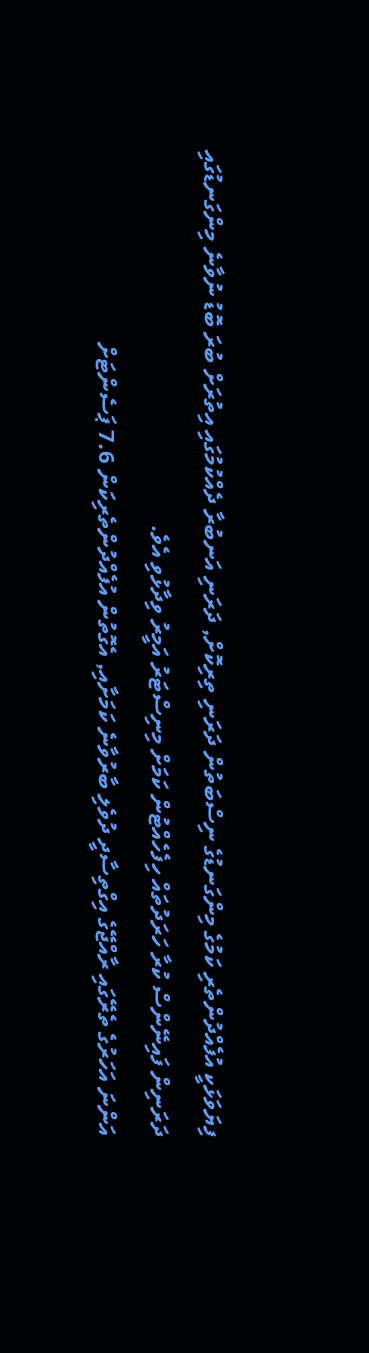ފިޔަވަޅަކީ އުފެއްދުންތެރި ކަމުގެ މިންގަނޑުގެ ނިސްބަތުން ދަރަނި ތިރިކޮށް, ދަރަނި އަނބުރާ ދެއްކުމުގައި އިތުރަށް ބުރަ ބޮޑު ނުވާނެ މިންގަނޑުގައި ދަރަނިން ފައިނޭންސް ކުރާ ހަރަދުތައް ހިފެހެއްޓުން ކަމަށް މިނިސްޓަރު އަމީރު ވިދާޅުވި އެވެ.
އަންނަ އަހަރުގެ ތެރޭގައި ރާއްޖޭގެ އިގްތިސާދީ ދުވެލި ބާރުވާނެ ކަމަށާއި, އެގޮތުން އުފެއްދުންތެރިކަން 7.6 ޕަސެންޓަށް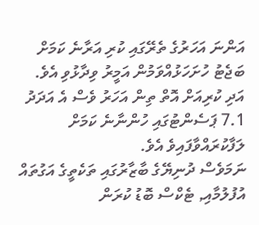އަންނަ އަހަރުގެ ތެރޭގައި ކުރި އަރާނެ ކަމަށް ބަޖެޓު ހުށަހަޅުއްވަމުން އަމީރު ވިދާޅުވި އެވެ. އަދި ކުރިއަށް އޮތް ތިން އަހަރު ވެސް އެ އަދަދު 7.1 ޕަސެންޓުގައި ހުންނާނެ ކަމަށް ލަފާކުރައްވާފައިވެ އެވެ.
ނަމަވެސް ދުނިޔޭގެ ބާޒާރުގައި ތަކެތީގެ އަގުތައް އުފުލުމާއި, ޓެކްސް ބޮޑު ކުރަން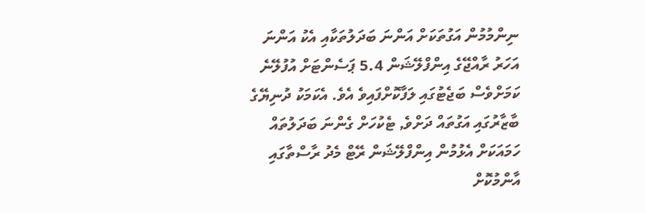ނިންމުމުން އަގުތަކަށް އަންނަ ބަދަލުތަކާއި އެކު އަންނަ އަހަރު ރާއްޖޭގެ އިންފްލޭޝަން 5.4 ޕަސެންޓަށް އުފުލޭނެ ކަމަށްވެސް ބަޖެޓުގައި ލަފާކޮށްފައިވެ އެވެ. އެކަމަކު ދުނިޔޭގެ ބާޒާރުގައި އަގުތައް ދަށްވެ, ޓެކުހަށް ގެންނަ ބަދަލުތައް ހަމައަކަށް އެޅުމުން އިންފްލޭޝަން ރޭޓް މެދު ރާސްތާގައި އާންމުކޮށް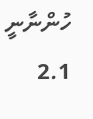ހުންނާނީ 2.1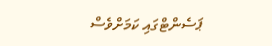ޕަސެންޓްގައި ކަމަށްވެސް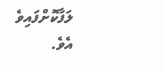ލަފާކޮށްފައިވެ އެވެ.